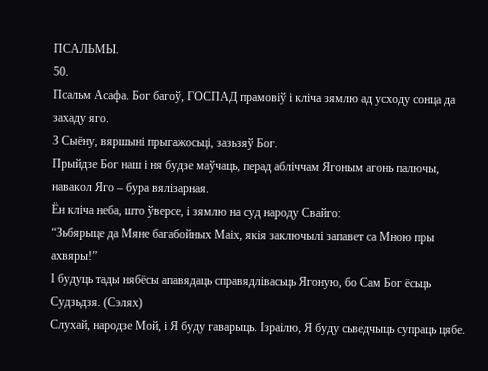ПСАЛЬМЫ.
50.
Псальм Асафа. Бог багоў, ГОСПАД прамовіў і кліча зямлю ад усходу сонца да захаду яго.
З Сыёну, вяршыні прыгажосьці, зазьзяў Бог.
Прыйдзе Бог наш і ня будзе маўчаць, перад абліччам Ягоным агонь палючы, навакол Яго – бура вялізарная.
Ён кліча неба, што ўверсе, і зямлю на суд народу Свайго:
“Зьбярыце да Мяне багабойных Маіх, якія заключылі запавет са Мною пры ахвяры!”
І будуць тады нябёсы апавядаць справядлівасьць Ягоную, бо Сам Бог ёсьць Судзьдзя. (Сэлях)
Слухай, народзе Мой, і Я буду гаварыць. Ізраілю, Я буду сьведчыць супраць цябе.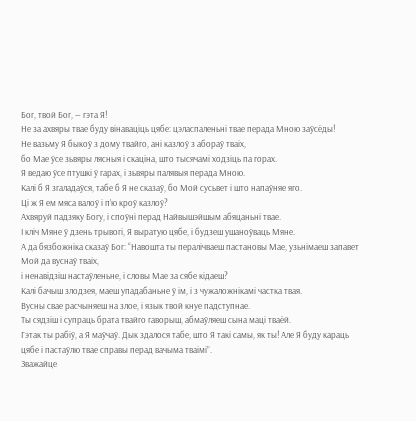Бог, твой Бог, — гэта Я!
Не за ахвяры твае буду вінаваціць цябе: цэласпаленьні твае перада Мною заўсёды!
Не вазьму Я быкоў з дому твайго, ані казлоў з абораў тваіх,
бо Мае ўсе зьвяры лясныя і скаціна, што тысячамі ходзіць па горах.
Я ведаю ўсе птушкі ў гарах, і зьвяры палявыя перада Мною.
Калі б Я згаладаўся, табе б Я не сказаў, бо Мой сусьвет і што напаўняе яго.
Ці ж Я ем мяса валоў і п’ю кроў казлоў?
Ахвяруй падзяку Богу, і споўні перад Найвышэйшым абяцаньні твае.
І кліч Мяне ў дзень трывогі, Я выратую цябе, і будзеш ушаноўваць Мяне.
А да бязбожніка сказаў Бог: “Навошта ты пералічваеш пастановы Мае, узьнімаеш запавет Мой да вуснаў тваіх,
і ненавідзіш настаўленьне, і словы Мае за сябе кідаеш?
Калі бачыш злодзея, маеш упадабаньне ў ім, і з чужаложнікамі частка твая.
Вусны свае расчыняеш на злое, і язык твой кнуе падступнае.
Ты сядзіш і супраць брата твайго гаворыш, абмаўляеш сына маці тваёй.
Гэтак ты рабіў, а Я маўчаў. Дык здалося табе, што Я такі самы, як ты! Але Я буду караць цябе і пастаўлю твае справы перад вачыма тваімі”.
Зважайце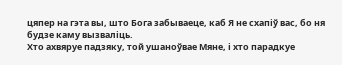цяпер на гэта вы, што Бога забываеце, каб Я не схапіў вас, бо ня будзе каму вызваліць.
Хто ахвяруе падзяку, той ушаноўвае Мяне, і хто парадкуе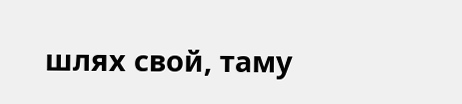шлях свой, таму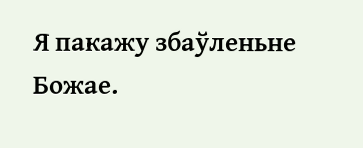Я пакажу збаўленьне Божае.